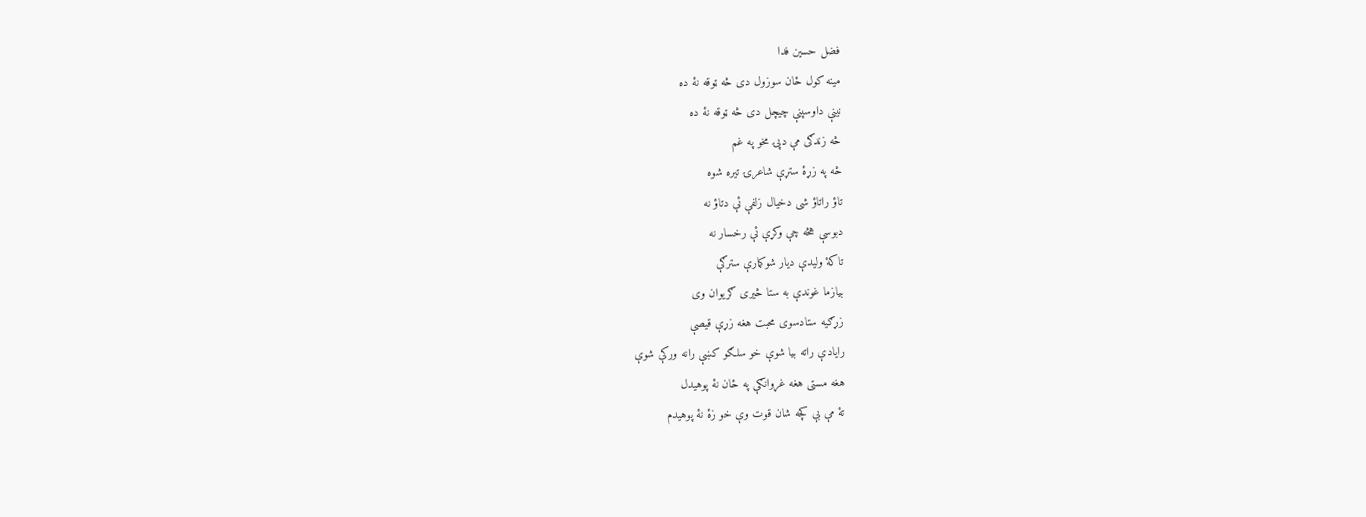فضل حسين فدا
مينه کول ځان سوزول دى څه ټوقه نۀ ده
نينې داوسپنې چيچل دى څه ټوقه نۀ ده
څه زندګى مې دپۍ مخو په غم
څه په زړۀ ستړې شاعرۍ تيره شوه
تاؤ راتاؤ شى دخيال زلفې ئې دتاؤ نه
دبوسې هڅه چې وکړې ئې رخسار نه
تاکۀ وليدې ديار شوکمارې سترګې
بيازما غوندې به ستا څيرى ګريوان وى
زړګيه ستادسوى محبت هغه زړې قيصې
رايادې راته بيا شوې خو سلګو کښې رانه ورکې شوې
هغه مستى هغه غړوانګې په ځان نۀ پوهيدل
تۀ مې بې کچه شان قوت وې خو زۀ نۀ پوهيدم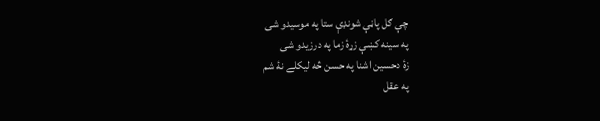چې ګل پاڼې شونډې ستا په موسيدو شى
په سينه کښې زړۀ زما په درزيدو شى
زۀ دحسين اشنا په حسن څه ليکلے نۀ شم
په عقل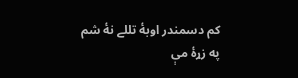کم دسمندر اوبۀ تللے نۀ شم
په زړۀ مې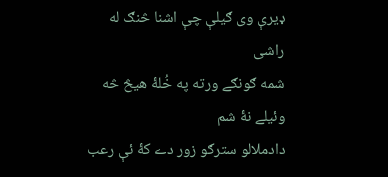ډيرې وى ګيلې چې اشنا څنګ له راشى
شمه ګونګے ورته په خُلۀ هيڅ څه وئيلے نۀ شم
دادملالو سترګو زور دے کۀ ئې رعب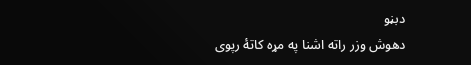دبڼو
دهوش وزر راته اشنا په مړه کاتۀ رپوى